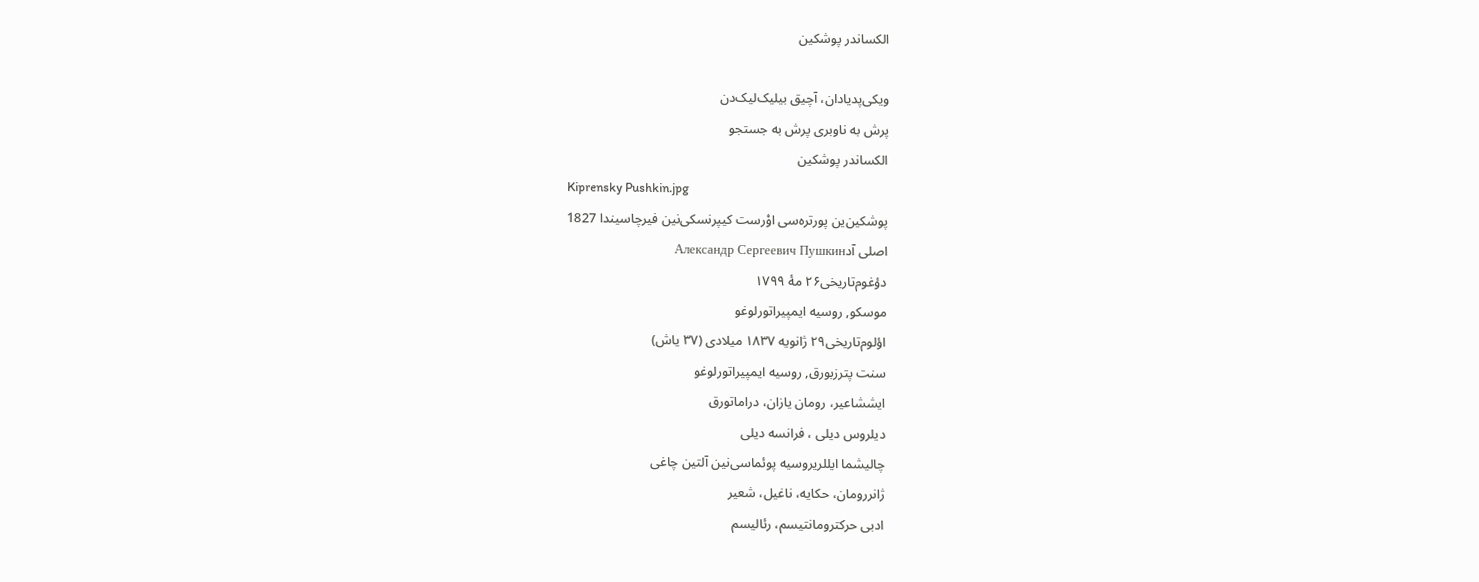الکساندر پوشکین

ویکی‌پدیادان، آچیق بیلیک‌لیک‌دن
پرش به ناوبری پرش به جستجو
الکساندر پوشکین
Kiprensky Pushkin.jpg
پوشکین‌ین پورتره‌سی اوْرست کیپرنسکی‌نین فیرچاسیندا 1827
اصلی آدАлександр Сергеевич Пушкин
دؤغوم‌تاریخی۲۶ مهٔ ۱۷۹۹
موسکو, روسیه ایمپیراتورلوغو
اؤلوم‌تاریخی۲۹ ژانویه ۱۸۳۷ میلادی (۳۷ یاش)
سنت پترزبورق, روسیه ایمپیراتورلوغو
ایششاعیر، رومان یازان، دراماتورق
دیلروس دیلی ، فرانسه دیلی
چالیشما ایللریروسیه پوئماسی‌نین آلتین چاغی
ژانررومان، حکایه، ناغیل، شعیر
ادبی حرکترومانتیسم، رئالیسم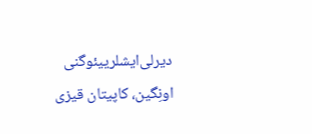دیرلی‌ایشلرییئوگنی اونِگین، کاپيتان قيزی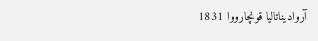آروادیناتالیا قونچارووا 1831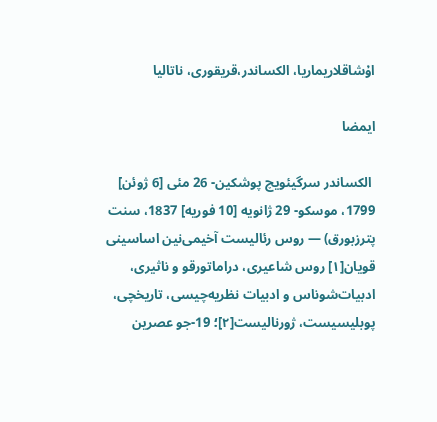اۇشاقلاریماریا، الکساندر،قریقوری، ناتالیا

ایمضا

 الکساندر سرگیئویچ پوشکین- 26 مئی [6 ژوئن] 1799، موسکو- 29 ژانویه [10 فوریه] 1837، سنت پترزبورق) — روس رئالیست آخیمی‌نین اساسینی قویان[۱] روس شاعیری، دراماتورقو و ناثیری، ادبیات‌شوناس و ادبیات نظریه‌چیسی، تاریخچی، پوبلیسیست، ژورنالیست[۲]؛ 19-جو عصرین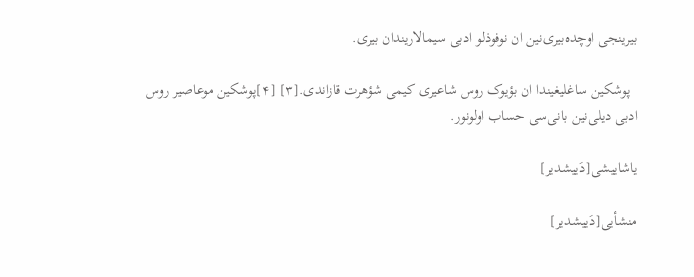بیرینجی اوچده‌بیری‌نین ان نوفوذلو ادبی سیمالاریندان بیری.

  پوشکین ساغلیغیندا ان بؤیوک روس شاعیری کیمی شؤهرت قازاندی.[۳] [۴]پوشکین موعاصیر روس ادبی دیلی‌نین بانی‌سی حساب اولونور.

یاشاییشی[دَییشدیر]

منشأیی[دَییشدیر]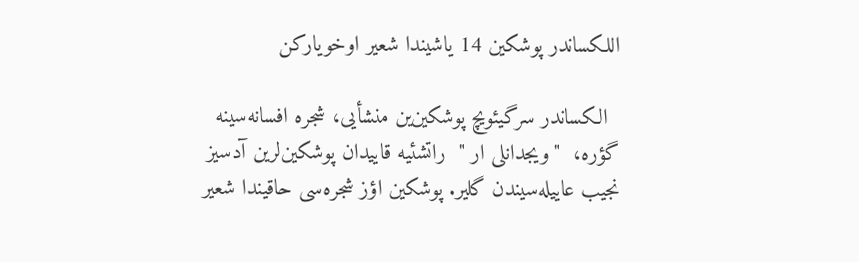اللکساندر پوشکین 14 یاشیندا شعیر اوخویارکن

  الکساندر سرگیئویچ پوشکین‌ین منشأیی، شجره افسانه‌سینه گؤره،  "ویجدانلی ار "  راتشئیه قاییدان پوشکین‌لرین آدسیز نجیب عاییله‌سیندن گلیر. پوشکین اؤز شجره‌سی حاقیندا شعیر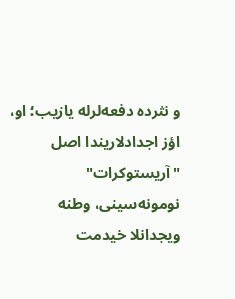و نثرده دفعه‌لرله یازیب؛ او، اؤز اجدادلاریندا اصل  "آریستوکرات"  نومونه‌سینی، وطنه ویجدانلا خیدمت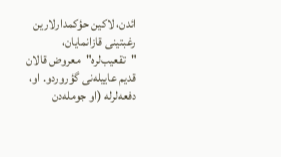ائدن، لاکین حؤکمدارلارین رغبتینی قازانمایان،  "تقعیب‌لره‌"  معروض قالان قدیم عاییله‌نی گؤروردو. او، دفعه‌لرله (او جومله‌دن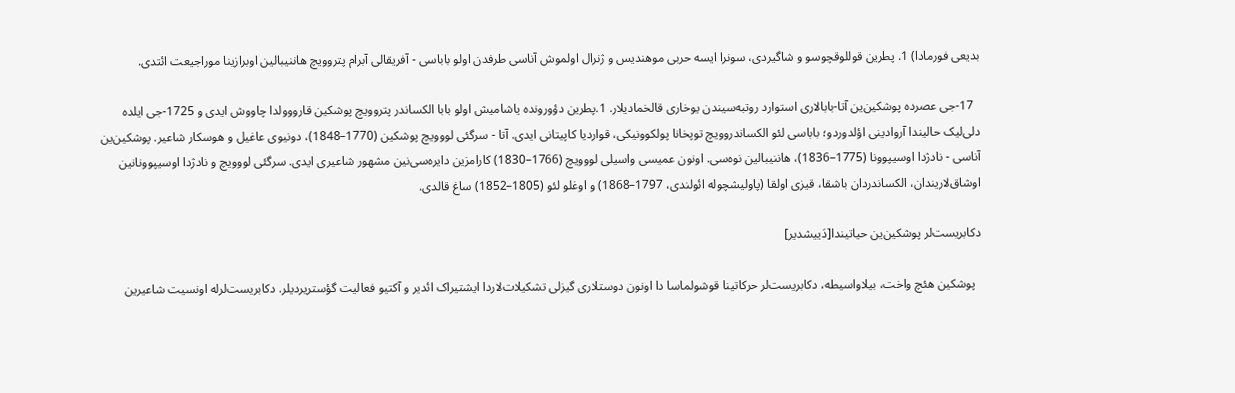بدیعی فورمادا) 1. پطرین قوللوقچوسو و شاگیردی، سونرا ایسه حربی موهندیس و ژنرال اولموش آناسی طرفدن اولو باباسی - آفریقالی آبرام پتروویچ هاننیبالین اوبرازینا موراجیعت ائتدی.

  17-جی عصرده پوشکین‌ین آتا-بابالاری استوارد روتبه‌سیندن یوخاری قالخمادیلار. 1.پطرین دؤورونده یاشامیش اولو بابا الکساندر پتروویچ پوشکین قارووولدا چاووش ایدی و 1725-جی ایلده دلی‌لیک حالیندا آروادینی اؤلدوردو؛ باباسی لئو الکساندروویچ توپخانا پولکوونیکی، قواردیا کاپیتانی ایدی. آتا - سرگئی لووویچ پوشکین (1770–1848)، دونیوی عاغیل و هوسکار شاعیر. پوشکین‌ین آناسی - نادژدا اوسیپوونا (1775–1836)، هاننیبالین نوه‌سی. اونون عمیسی واسیلی لووویچ (1766–1830) کارامزین دایره‌سی‌نین مشهور شاعیری ایدی. سرگئی لووویچ و نادژدا اوسیپوونانین اوشاق‌لاریندان، الکساندردان باشقا، قیزی اولقا (پاولیشچوله ائولندی، 1797–1868) و اوغلو لئو (1805–1852) ساغ قالدی.

دکابریست‌لر پوشکین‌ین حیاتیندا[دَییشدیر]

  پوشکین هئچ واخت، بیلاواسیطه، دکابریست‌لر حرکاتینا قوشولماسا دا اونون دوستلاری گیزلی تشکیلات‌لاردا ایشتیراک ائدیر و آکتیو فعالیت گؤستریردیلر. دکابریست‌لرله اونسیت شاعیرین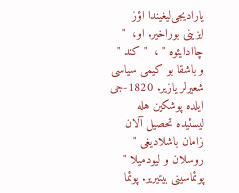یارادیجی‌لیغیندا اؤز ایزینی بوراخیر. او،  " چاادایئوه " ،  " کند "  و باشقا بو کیمی سیاسی شعیرلر یازیر. 1820-جی ایلده پوشکین هله لیسئیده تحصیل آلان زامان باشلادیغی " روسلان و لیودمیلا "  پوئماسینی بیتیریر. پوئما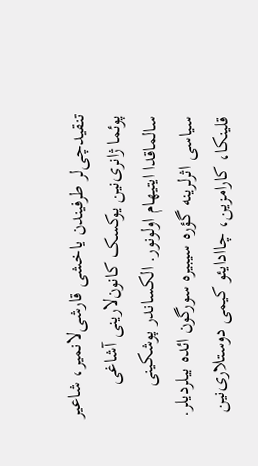تنقیدچی‌لر طرفیندن یاخشی قارشی‌لانمیر، شاعیر پوئما ژانری‌نین یوکسک کانون‌لارینی آشاغی سالماقدا ایتیهام اولونور. الکساندر پوشکینی سیاسی اثرلرینه گؤره سیبیره سورگون ائده بیلردیلر. قلینکا، کارامزین، چاادایئو کیمی دوستلاری‌نین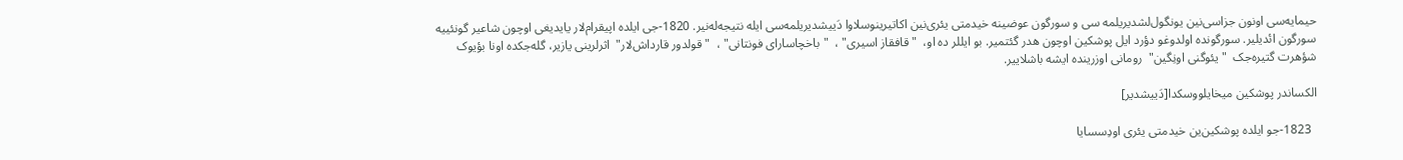حیمایه‌سی اونون جزاسی‌نین یونگول‌لشدیریلمه سی و سورگون عوضینه خیدمتی یئری‌نین اکاتیرینوسلاوا دَییشدیریلمه‌سی ایله نتیجه‌له‌نیر. 1820-جی ایلده اپیقرام‌لار یایدیغی اوچون شاعیر گونئییه سورگون ائدیلیر. سورگونده اولدوغو دؤرد ایل پوشکین اوچون هدر گئتمیر. بو ایللر ده او،  "قافقاز اسیری‌" ،  "باخچاسارای فونتانی‌" ،  "قولدور قارداش‌لار‌"  اثرلرینی یازیر، گله‌جکده اونا بؤیوک شؤهرت گتیره‌جک  " یئوگنی اونِگین‌"  رومانی اوزرینده ایشه باشلاییر.

الکساندر پوشکین میخایلووسکدا[دَییشدیر]

  1823-جو ایلده پوشکین‌ین خیدمتی یئری اودِسسایا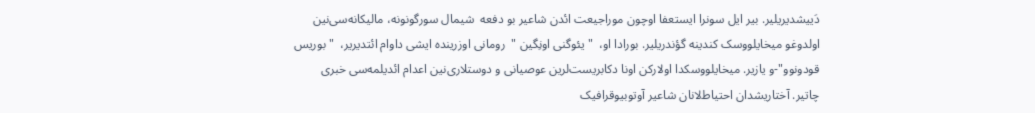دَییشدیریلیر. بیر ایل سونرا ایستعفا اوچون موراجیعت ائدن شاعیر بو دفعه  شیمال سورگونونه، مالیکانه‌سی‌نین اولدوغو میخایلووسک کندینه گؤندریلیر. بورادا او،  "یئوگنی اونِگین "  رومانی اوزرینده ایشی داوام ائتدیریر،  " بوریس قودونوو‌"-و یازیر. میخایلووسکدا اولارکن اونا دکابریست‌لرین عوصیانی و دوستلاری‌نین اعدام ائدیلمه‌سی خبری چاتیر. آختاریشدان احتیاط‌لانان شاعیر آوتوبیوقرافیک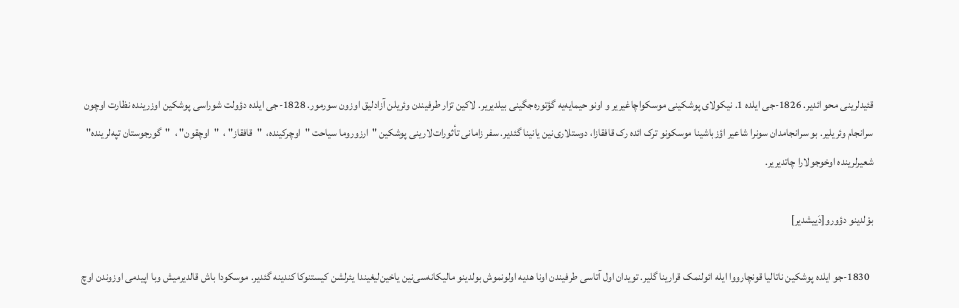قئیدلرینی محو ائدیر. 1826-جی ایلده 1. نیکولای پوشکینی موسکواچاغیریر و اونو حیمایه‌یه گؤتوره‌جگینی بیلدیریر. لاکین تزار طرفیندن وئریلن آزادلیق اوزون سورمور. 1828-جی ایلده دؤولت شوراسی پوشکین اوزرینده نظارت اوچون سرانجام وئریلیر. بو سرانجامدان سونرا شاعیر اؤزباشینا موسکونو ترک ائده رک قافقازا، دوستلاری‌نین یانینا گئدیر. سفر زامانی تأثورات‌لارینی پوشکین "ارزوروما سیاحت "  اوچرکینده،  "قافقاز‌" ،  "اوچقون‌" ،  "گورجوستان تپه‌لرینده‌"  شعیرلرینده اوخوجولارا چاتدیریر.

بوْلدینو دؤورو[دَییشدیر]

  1830-جو ایلده پوشکین ناتالیا قونچارووا ایله ائولنمک قرارینا گلیر. تویدان اول آتاسی طرفیندن اونا هدیه اولونموش بولدینو مالیکانه‌سی‌نین یاخین‌لیغیندا یئرلشن کیستنوکا کندینه گئدیر. موسکودا باش قالدیرمیش وبا اپیدمی اوزوندن اوچ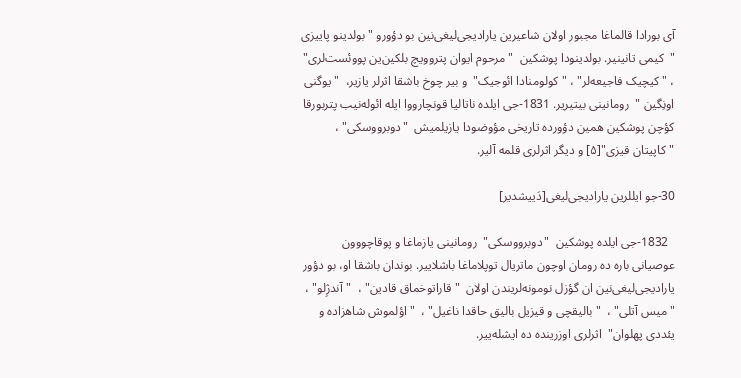آی بورادا قالماغا مجبور اولان شاعیرین یارادیجی‌لیغی‌نین بو دؤورو " بولدینو پاییزی "  کیمی تانینیر. بولدینودا پوشکین  " مرحوم ایوان پتروویچ بلکین‌ین پووئست‌لری‌" ، " کیچیک فاجیعه‌لر‌" ، "کولومنادا ائوجیک‌"  و بیر چوخ باشقا اثرلر یازیر،  " یوگنی اونِگین "  رومانینی بیتیریر. 1831-جی ایلده ناتالیا قونچارووا ایله ائوله‌نیب پتربورقا کؤچن پوشکین همین دؤورده تاریخی مؤوضودا یازیلمیش  "دوبرووسکی‌" ،  "کاپیتان قیزی‌"[۵] و دیگر اثرلری قلمه آلیر.

30-جو ایللرین یارادیجی‌لیغی[دَییشدیر]

  1832-جی ایلده پوشکین  "دوبرووسکی‌"  رومانینی یازماغا و پوقاچووون عوصیانی باره ده رومان اوچون ماتریال توپلاماغا باشلاییر. بوندان باشقا او، بو دؤور یارادیجی‌لیغی‌نین ان گؤزل نومونه‌لریندن اولان  "قاراتوخماق قادین‌" ،  "آندژِلو‌" ،  "میس آتلی‌" ،  " بالیقچی و قیزیل بالیق حاقدا ناغیل‌" ،  "اؤلموش شاهزاده و یئددی پهلوان"  اثرلری اوزرینده ده ایشله‌ییر.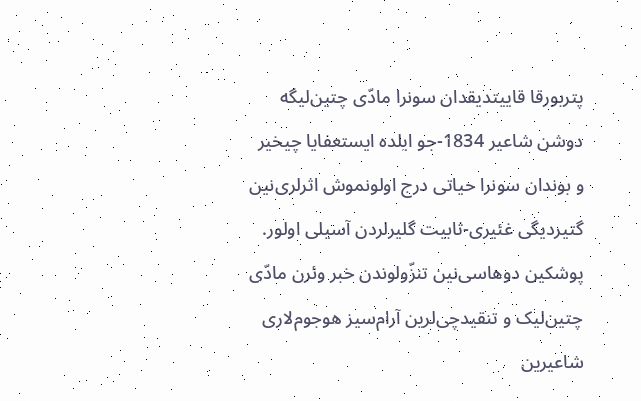پتربورقا قاییتدیقدان سونرا مادّی چتین‌لیگه دوشن شاعیر 1834-جو ایلده ایستعفایا چیخیر و بوندان سونرا حیاتی درج اولونموش اثرلری‌نین گتیردیگی غئیری-ثابیت گلیرلردن آسیلی اولور. پوشکین دوهاسی‌نین تنزّولوندن خبر وئرن مادّی چتین‌لیک و تنقیدچی‌لرین آرام‌سیز هوجوم‌لاری شاعیرین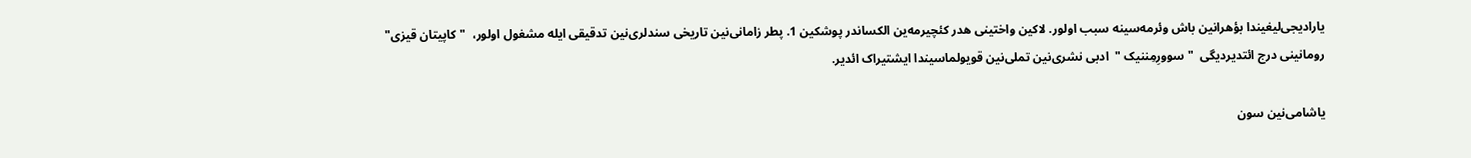یارادیجی‌لیغیندا بؤهرانین باش وئرمه‌سینه سبب اولور. لاکین واختینی هدر کئچیرمه‌ین الکساندر پوشکین 1. پطر زامانی‌نین تاریخی سندلری‌نین تدقیقی ایله مشغول اولور،  "کاپیتان قیزی‌"  رومانینی درج ائتدیردیگی  " سوورِمِننیک "  ادبی نشری‌نین تملی‌نین قویولماسیندا ایشتیراک ائدیر.

یاشامی‌‌نین سون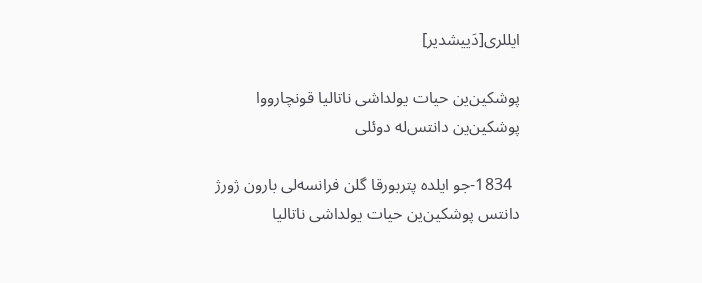ایللری[دَییشدیر]

پوشکین‌ین حیات یولداشی ناتالیا قونچارووا
پوشکین‌ین دانتس‌له دوئلی

  1834-جو ایلده پتربورقا گلن فرانسه‌لی بارون ژورژ دانتس پوشکین‌ین حیات یولداشی ناتالیا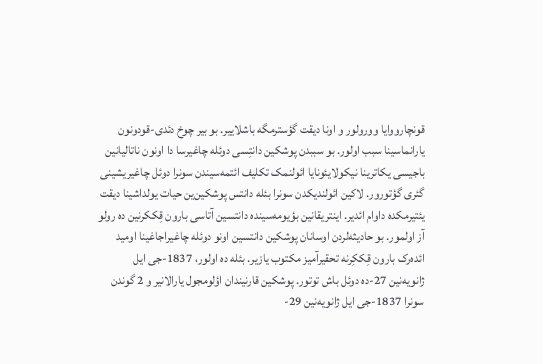قونچارووایا وورولور و اونا دیقت گؤسترمگه باشلاییر. بو بیر چوخ دئدی-قودونون یارانماسینا سبب اولور. بو سببدن پوشکین دانتِسی دوئله چاغیرسا دا اونون ناتالیانین باجیسی یکاترینا نیکولایئونایا ائولنمک تکلیف ائتمه‌سیندن سونرا دوئل چاغیریشینی گئری گؤتورور. لاکین ائولندیکدن سونرا بئله دانتس پوشکین‌ین حیات یولداشینا دیقت یئتیرمکده داوام ائدیر. اینتریقانین بؤیومه‌سینده دانتسین آتاسی بارون قِککر‌نین ده رولو آز اولمور. بو حادیثه‌لردن اوسانان پوشکین دانتسین اونو دوئله چاغیراجاغینا اومید ائده‌رک بارون قِککِرنه تحقیرآمیز مکتوب یازیر. بئله ده اولور، 1837-جی ایل ژانویه‌نین 27-ده دوئل باش توتور. پوشکین قارنیندان اؤلومجول یارالانیر و 2 گوندن سونرا 1837-جی ایل ژانویه‌نین 29-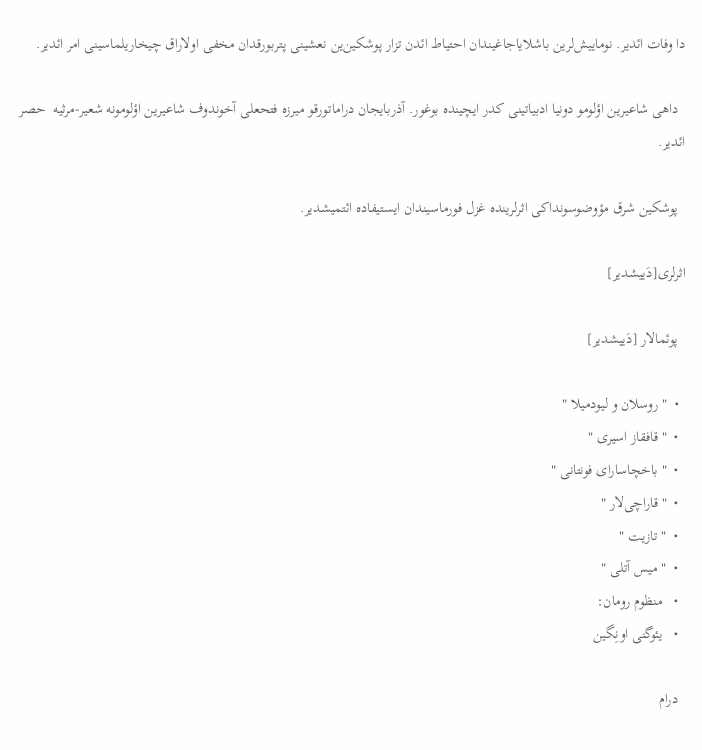دا وفات ائدیر. نوماییش‌لرین باشلایاجاغیندان احتیاط ائدن تزار پوشکین‌ین نعشینی پتربورقدان مخفی اولاراق چیخاریلماسینی امر ائدیر.

  داهی شاعیرین اؤلومو دونیا ادبیاتینی کدر ایچینده بوغور. آذربایجان دراماتورقو میرزه فتحعلی آخوندوف شاعیرین اؤلومونه شعیر-مرثیه  حصر ائدیر.

  پوشکین شرق مؤوضوسونداکی اثرلرینده غزل فورماسیندان ایستیفاده ائتمیشدیر.

اثرلری[دَییشدیر]

  پوئمالار [دَییشدیر]

  •  " روسلان و لیودمیلا "
  •  " قافقاز اسیری "
  •  " باخچاسارای فونتانی "
  •  " قاراچی‌لار "
  •  " تازیت "
  •  " میس آتلی "
  •   منظوم رومان:
  •   یئوگنی اونِگین

  درام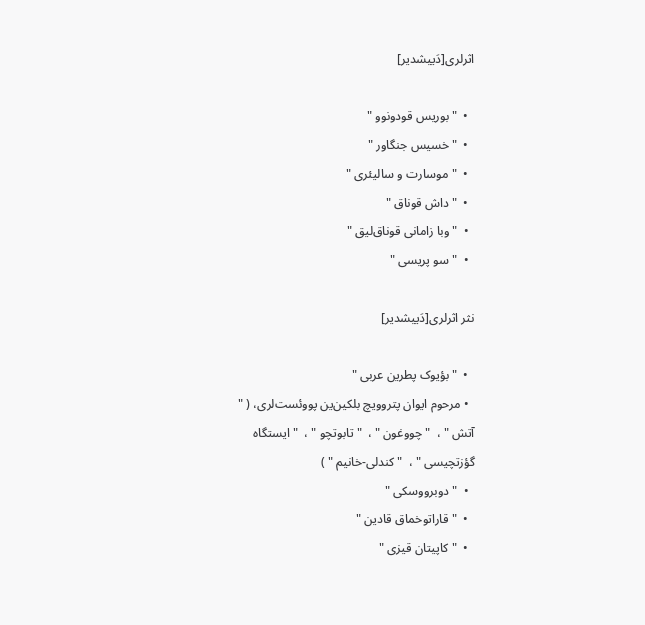اثرلری[دَییشدیر]

  •  " بوریس قودونوو "
  •  " خسیس جنگاور "
  •  " موسارت و سالیئری "
  •  " داش قوناق "
  •  " وبا زامانی قوناق‌لیق "
  •  " سو پریسی "

نثر اثرلری[دَییشدیر]

  •  " بؤیوک پطرین عربی "
  • مرحوم ایوان پتروویچ بلکین‌ین پووئست‌لری، ( " آتش " ،  " چووغون " ،  " تابوتچو " ،  " ایستگاه گؤزتچیسی " ،  " کندلی-خانیم " )
  •  " دوبرووسکی "
  •  " قاراتوخماق قادین "
  •  " کاپیتان قیزی "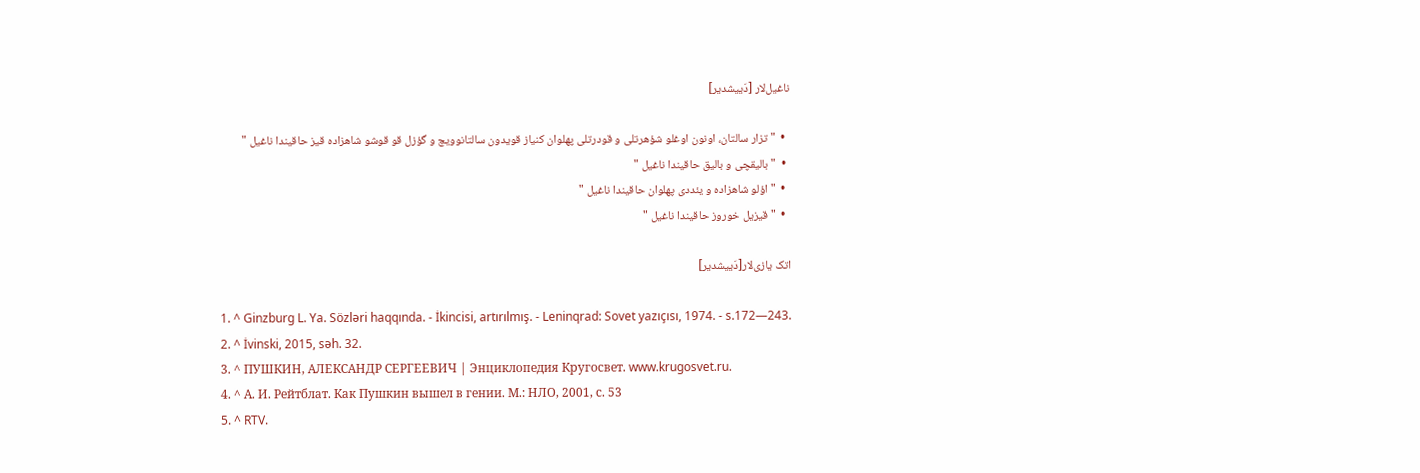ناغیل‌لار [دَییشدیر]

  •  " تزار سالتان، اونون اوغلو شؤهرتلی و قودرتلی پهلوان کنیاز قویدون سالتانوویچ و گؤزل قو قوشو شاهزاده‌ قیز حاقیندا ناغیل "
  •  " بالیقچی و بالیق حاقیندا ناغیل "
  •  " اؤلو شاهزاده و یئددی پهلوان حاقیندا ناغیل "
  •  " قیزیل خوروز حاقیندا ناغیل "

اتک‌ یازی‌لار[دَییشدیر]

  1. ^ Ginzburg L. Ya. Sözləri haqqında. - İkincisi, artırılmış. - Leninqrad: Sovet yazıçısı, 1974. - s.172—243.
  2. ^ İvinski, 2015, səh. 32.
  3. ^ ПУШКИН, АЛЕКСАНДР СЕРГЕЕВИЧ | Энциклопедия Кругосвет. www.krugosvet.ru.
  4. ^ А. И. Рейтблат. Как Пушкин вышел в гении. М.: НЛО, 2001, с. 53
  5. ^ RTV.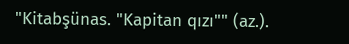"Kitabşünas. "Kapitan qızı"" (az.).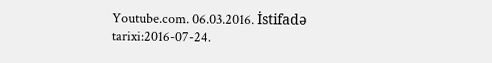Youtube.com. 06.03.2016. İstifadə tarixi:2016-07-24.